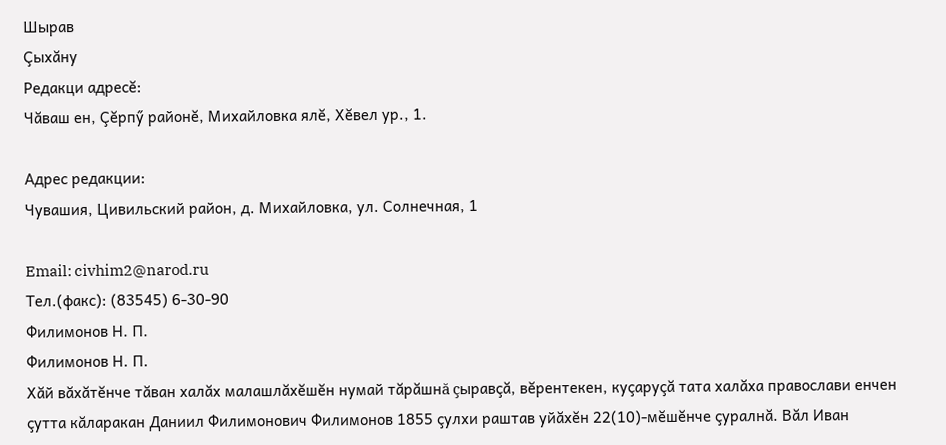Шырав
Çыхăну
Редакци адресĕ:
Чăваш ен, Çĕрпӳ районĕ, Михайловка ялĕ, Хĕвел ур., 1.

Адрес редакции:
Чувашия, Цивильский район, д. Михайловка, ул. Солнечная, 1

Email: civhim2@narod.ru
Тел.(факс): (83545) 6-30-90
Филимонов Н. П.
Филимонов Н. П.
Хăй вăхăтĕнче тăван халăх малашлăхĕшĕн нумай тăрăшнă çыравçă, вĕрентекен, куçаруçă тата халăха православи енчен çутта кăларакан Даниил Филимонович Филимонов 1855 çулхи раштав уйăхĕн 22(10)-мĕшĕнче çуралнă. Вăл Иван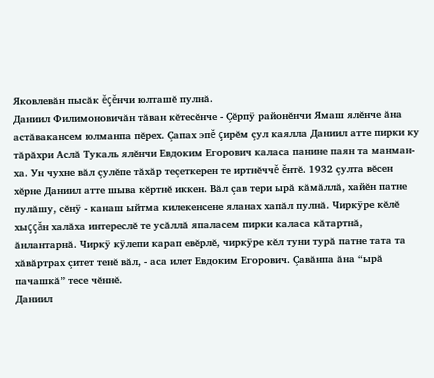Яковлевăн пысăк ĕçĕнчи юлташĕ пулнă.
Даниил Филимоновичăн тăван кĕтесĕнче - Çĕрпӱ районĕнчи Ямаш ялĕнче ăна астăвакансем юлманпа пĕрех. Çапах эпĕ çирĕм çул каялла Даниил атте пирки ку тăрăхри Аслă Тукаль ялĕнчи Евдоким Егорович каласа панине паян та манман-ха. Ун чухне вăл çулĕпе тăхăр теçеткерен те иртнĕччĕ ĕнтĕ. 1932 çулта вĕсен хĕрне Даниил атте шыва кĕртнĕ иккен. Вăл çав тери ырă кăмăллă, хайĕн патне пулăшу, сĕнӱ - канаш ыйтма килекенсене яланах хапăл пулнă. Чиркӱре кĕлĕ хыççăн халăха интереслĕ те усăллă япаласем пирки каласа кăтартнă, ăнлантарнă. Чиркӱ кӱлепи карап евĕрлĕ, чиркӱре кĕл туни турă патне тата та хăвăртрах çитет тенĕ вăл, - аса илет Евдоким Егорович. Çавăнпа ăна “ырă пачашкă” тесе чĕннĕ.
Даниил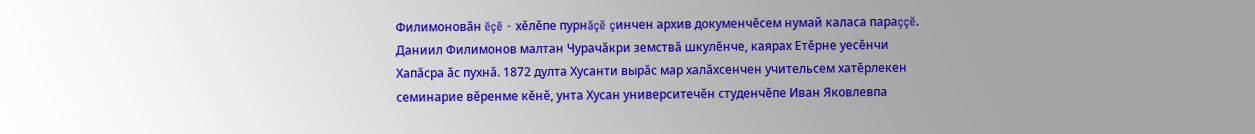Филимоновăн ĕçĕ - хĕлĕпе пурнăçĕ çинчен архив докуменчĕсем нумай каласа параççĕ.
Даниил Филимонов малтан Чурачăкри земствă шкулĕнче, каярах Етĕрне уесĕнчи Хапăсра ăс пухнă. 1872 дулта Хусанти вырăс мар халăхсенчен учительсем хатĕрлекен семинарие вĕренме кĕнĕ, унта Хусан университечĕн студенчĕпе Иван Яковлевпа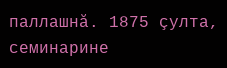паллашнă. 1875 çулта, семинарине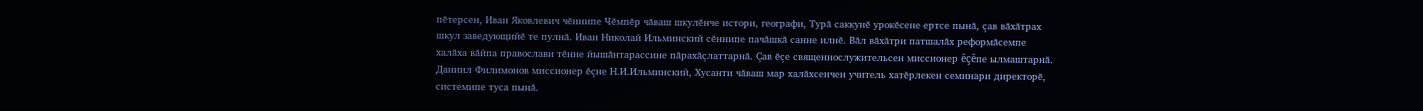пĕтерсен, Иван Яковлевич чĕннипе Чĕмпĕр чăваш шкулĕнче истори, географи, Турă саккунĕ урокĕсене ертсе пынă, çав вăхăтрах шкул заведующийĕ те пулнă. Иван Николай Ильминский сĕннипе пачăшкă санне илнĕ. Вăл вăхăтри патшалăх реформăсемпе халăха вăйпа православи тĕнне йышăнтарассине пăрахăçлаттарнă. Çав ĕçе священнослужительсен миссионер ĕçĕпе ылмаштарнă. Даниил Филимонов миссионер ĕçне Н.И.Ильминский, Хусанти чăваш мар халăхсенчен учитель хатĕрлекен семинари директорĕ, системипе туса пынă.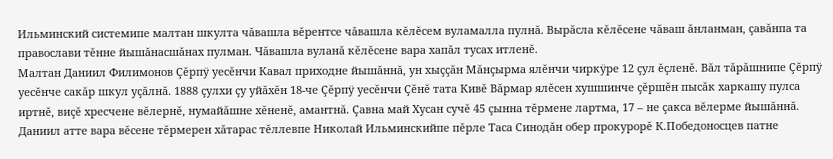Ильминский системипе малтан шкулта чăвашла вĕрентсе чăвашла кĕлĕсем вуламалла пулнă. Вырăсла кĕлĕсене чăваш ăнланман, çавăнпа та православи тĕнне йышăнасшăнах пулман. Чăвашла вуланă кĕлĕсене вара хапăл тусах итленĕ.
Малтан Даниил Филимонов Çĕрпӱ уесĕнчи Кавал приходне йышăннă, ун хыççăн Мăнçырма ялĕнчи чиркӱре 12 çул ĕçленĕ. Вăл тăрăшнипе Çĕрпӱ уесĕнче сакăр шкул уçăлнă. 1888 çулхи çу уйăхĕн 18-че Çĕрпӱ уесĕнчи Çĕнĕ тата Кивĕ Вăрмар ялĕсен хушшинче çĕршĕн пысăк харкашу пулса иртнĕ, виçĕ хресчене вĕлернĕ, нумайăшне хĕненĕ, амантнă. Çавна май Хусан сучĕ 45 çынна тĕрмене лартма, 17 – не çакса вĕлерме йышăннă. Даниил атте вара вĕсене тĕрмерен хăтарас тĕллевпе Николай Ильминскийпе пĕрле Таса Синодăн обер прокурорĕ К.Победоносцев патне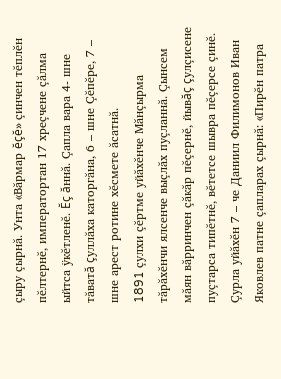çыру çырнă. Унта «Вăрмар ĕçĕ» çинчен тĕплĕн пĕлтернĕ, императортан 17 хреçчене çăлма ыйтса ӱкĕтленĕ. Ĕç ăннă. Çапла вара 4- шне тăватă çуллăха каторгăна, 6 – шне Çĕпĕре, 7 – шне арест ротине хĕсмете ăсатнă.
1891 çулхи çĕртме уйăхĕнче Мăнçырма тăрăхĕнчи ялсенче выçлăх пуçланнă. Çынсем мăян вăрринчен çăкăр пĕçернĕ, йывăç çулçисене пуçтарса типĕтнĕ, вĕтетсе шывра пĕçерсе çинĕ. Çурла уйăхĕн 7 – че Даниил Филимонов Иван Яковлев патне çапларах çырнă: «Пирĕн патра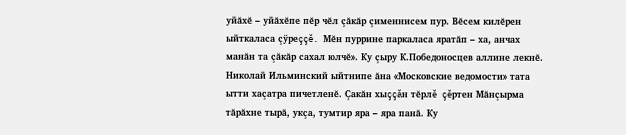уйăхĕ – уйăхĕпе пĕр чĕл çăкăр çименнисем пур. Вĕсем килĕрен ыйткаласа çӱреççĕ. Мĕн пуррине паркаласа яратăп – ха, анчах манăн та çăкăр сахал юлчĕ». Ку çыру К.Победоносцев аллине лекнĕ. Николай Ильминский ыйтнипе ăна «Московские ведомости» тата ытти хаçатра пичетленĕ. Çакăн хыççăн тĕрлĕ çĕртен Мăнçырма тăрăхне тырă, укçа, тумтир яра – яра панă. Ку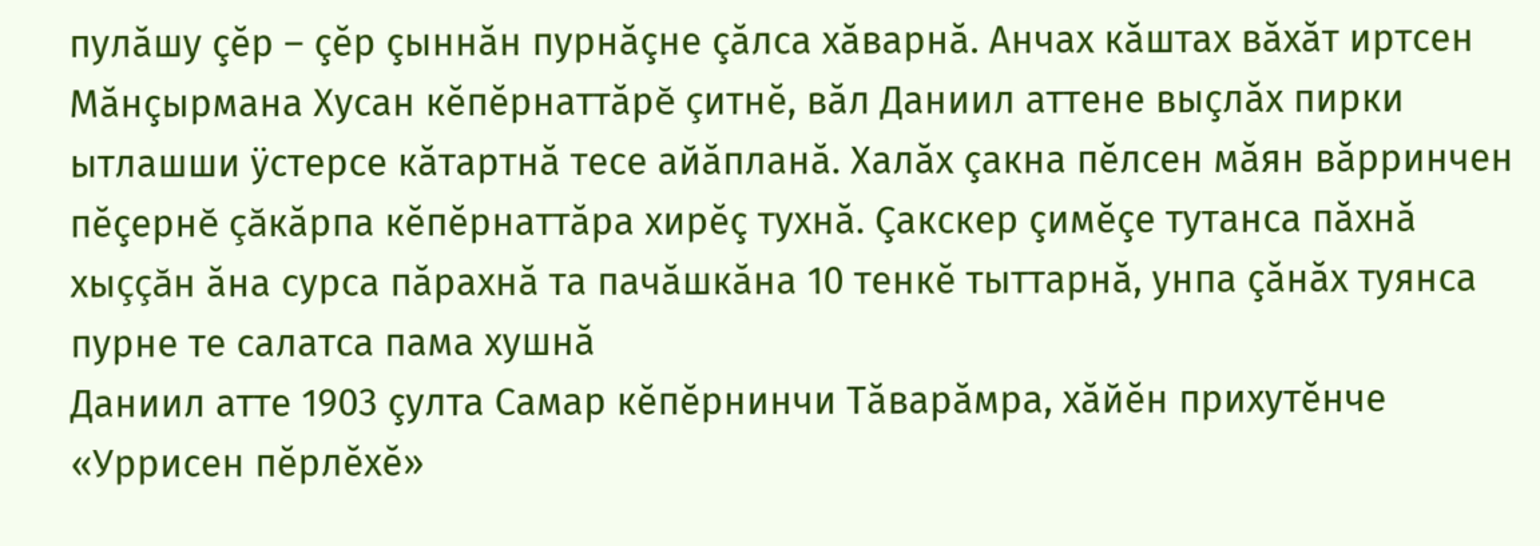пулăшу çĕр – çĕр çыннăн пурнăçне çăлса хăварнă. Анчах кăштах вăхăт иртсен Мăнçырмана Хусан кĕпĕрнаттăрĕ çитнĕ, вăл Даниил аттене выçлăх пирки ытлашши ӱстерсе кăтартнă тесе айăпланă. Халăх çакна пĕлсен мăян вăрринчен пĕçернĕ çăкăрпа кĕпĕрнаттăра хирĕç тухнă. Çакскер çимĕçе тутанса пăхнă хыççăн ăна сурса пăрахнă та пачăшкăна 10 тенкĕ тыттарнă, унпа çăнăх туянса пурне те салатса пама хушнă
Даниил атте 1903 çулта Самар кĕпĕрнинчи Тăварăмра, хăйĕн прихутĕнче «Уррисен пĕрлĕхĕ»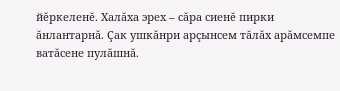йĕркеленĕ. Халăха эрех – сăра сиенĕ пирки ăнлантарнă. Çак ушкăнри арçынсем тăлăх арăмсемпе ватăсене пулăшнă.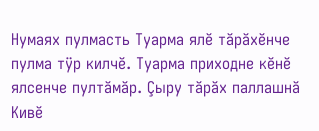Нумаях пулмасть Туарма ялĕ тăрăхĕнче пулма тӱр килчĕ. Туарма приходне кĕнĕ ялсенче пултăмăр. Çыру тăрăх паллашнă Кивĕ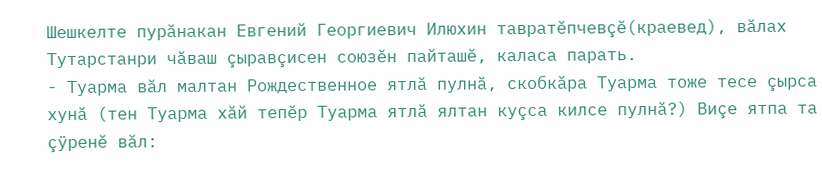Шешкелте пурăнакан Евгений Георгиевич Илюхин тавратĕпчевçĕ(краевед), вăлах Тутарстанри чăваш çыравçисен союзĕн пайташĕ, каласа парать.
- Туарма вăл малтан Рождественное ятлă пулнă, скобкăра Туарма тоже тесе çырса хунă (тен Туарма хăй тепĕр Туарма ятлă ялтан куçса килсе пулнă?) Виçе ятпа та çӱренĕ вăл: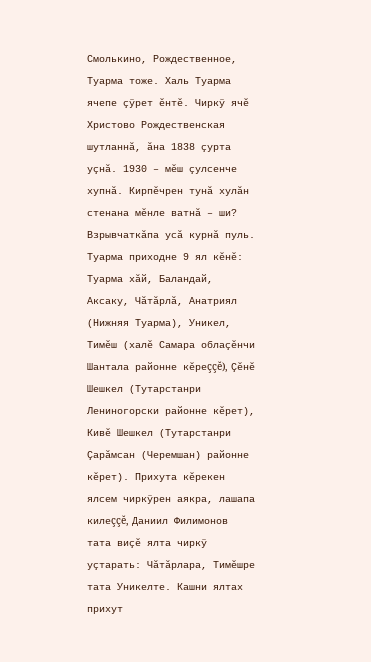Смолькино, Рождественное, Туарма тоже. Халь Туарма ячепе çӱрет ĕнтĕ. Чиркӱ ячĕ Христово Рождественская шутланнă, ăна 1838 çурта уçнă. 1930 – мĕш çулсенче хупнă. Кирпĕчрен тунă хулăн стенана мĕнле ватнă – ши? Взрывчаткăпа усă курнă пуль.
Туарма приходне 9 ял кĕнĕ: Туарма хăй, Баландай, Аксаку, Чăтăрлă, Анатриял (Нижняя Туарма), Уникел, Тимĕш (халĕ Самара облаçĕнчи Шантала районне кĕреççĕ), Çĕнĕ Шешкел (Тутарстанри Лениногорски районне кĕрет), Кивĕ Шешкел (Тутарстанри Çарăмсан (Черемшан) районне кĕрет). Прихута кĕрекен ялсем чиркӱрен аякра, лашапа килеççĕ, Даниил Филимонов тата виçĕ ялта чиркӱ уçтарать: Чăтăрлара, Тимĕшре тата Уникелте. Кашни ялтах прихут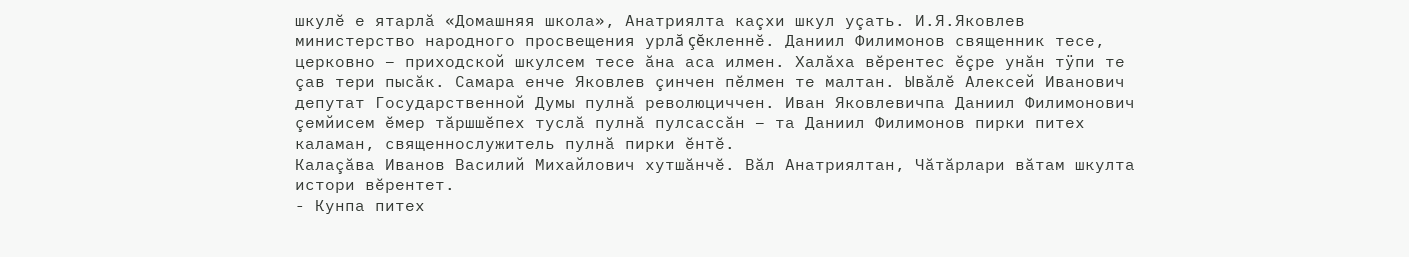шкулĕ е ятарлă «Домашняя школа», Анатриялта каçхи шкул уçать. И.Я.Яковлев министерство народного просвещения урлă çĕкленнĕ. Даниил Филимонов священник тесе, церковно – приходской шкулсем тесе ăна аса илмен. Халăха вĕрентес ĕçре унăн тӱпи те çав тери пысăк. Самара енче Яковлев çинчен пĕлмен те малтан. Ывăлĕ Алексей Иванович депутат Государственной Думы пулнă революциччен. Иван Яковлевичпа Даниил Филимонович çемйисем ĕмер тăршшĕпех туслă пулнă пулсассăн – та Даниил Филимонов пирки питех каламан, священнослужитель пулнă пирки ĕнтĕ.
Калаçăва Иванов Василий Михайлович хутшăнчĕ. Вăл Анатриялтан, Чăтăрлари вăтам шкулта истори вĕрентет.
- Кунпа питех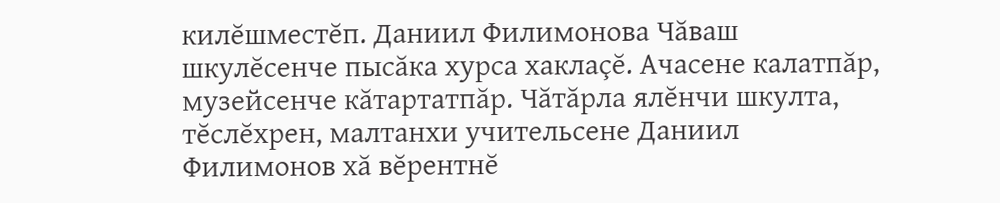килĕшместĕп. Даниил Филимонова Чăваш шкулĕсенче пысăка хурса хаклаçĕ. Ачасене калатпăр, музейсенче кăтартатпăр. Чăтăрла ялĕнчи шкулта, тĕслĕхрен, малтанхи учительсене Даниил Филимонов хă вĕрентнĕ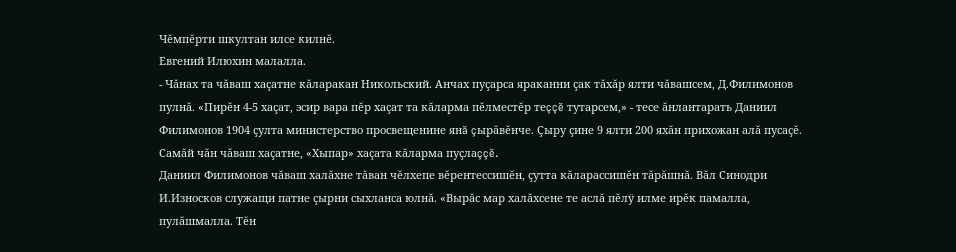Чĕмпĕрти шкултан илсе килнĕ.
Евгений Илюхин малалла.
- Чăнах та чăваш хаçатне кăларакан Никольский. Анчах пуçарса яраканни çак тăхăр ялти чăвашсем, Д.Филимонов пулнă. «Пирĕн 4-5 хаçат, эсир вара пĕр хаçат та кăларма пĕлместĕр теççĕ тутарсем,» - тесе ăнлантарать Даниил Филимонов 1904 çулта министерство просвещенине янă çырăвĕнче. Çыру çине 9 ялти 200 яхăн прихожан алă пусаçĕ. Самăй чăн чăваш хаçатне, «Хыпар» хаçата кăларма пуçлаççĕ.
Даниил Филимонов чăваш халăхне тăван чĕлхепе вĕрентессишĕн, çутта кăларассишĕн тăрăшнă. Вăл Синодри И.Износков служащи патне çырни сыхланса юлнă. «Вырăс мар халăхсене те аслă пĕлӱ илме ирĕк памалла, пулăшмалла. Тĕн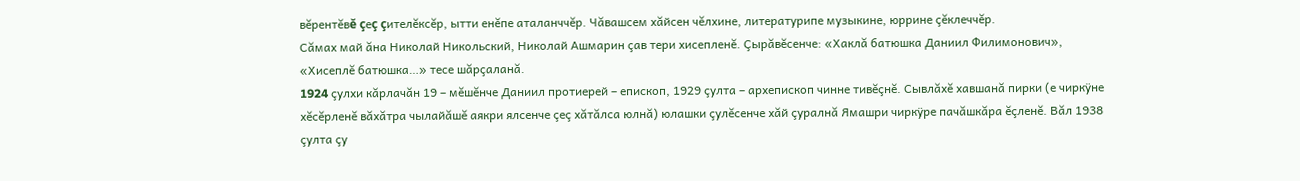вĕрентĕвĕ çеç çителĕксĕр, ытти енĕпе аталанччĕр. Чăвашсем хăйсен чĕлхине, литературипе музыкине, юррине çĕклеччĕр.
Сăмах май ăна Николай Никольский, Николай Ашмарин çав тери хисепленĕ. Çырăвĕсенче: «Хаклă батюшка Даниил Филимонович», «Хисеплĕ батюшка…» тесе шăрçаланă.
1924 çулхи кăрлачăн 19 – мĕшĕнче Даниил протиерей – епископ, 1929 çулта – архепископ чинне тивĕçнĕ. Сывлăхĕ хавшанă пирки (е чиркӱне хĕсĕрленĕ вăхăтра чылайăшĕ аякри ялсенче çеç хăтăлса юлнă) юлашки çулĕсенче хăй çуралнă Ямашри чиркӱре пачăшкăра ĕçленĕ. Вăл 1938 çулта çу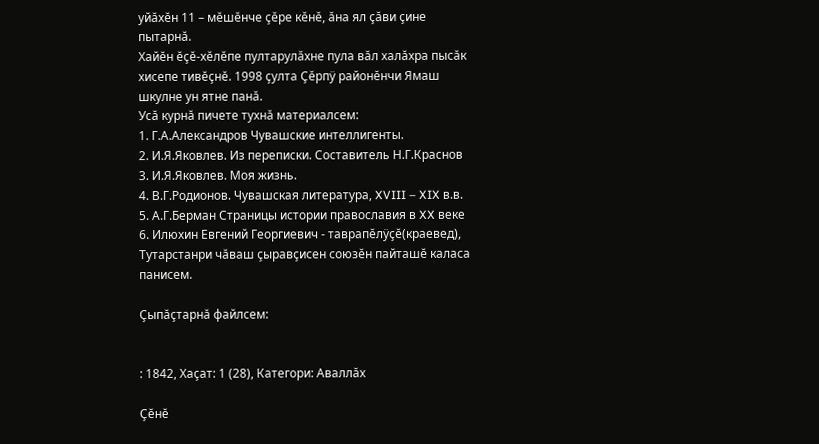уйăхĕн 11 – мĕшĕнче çĕре кĕнĕ, ăна ял çăви çине пытарнă.
Хайĕн ĕçĕ-хĕлĕпе пултарулăхне пула вăл халăхра пысăк хисепе тивĕçнĕ. 1998 çулта Çĕрпӱ районĕнчи Ямаш шкулне ун ятне панă.
Усă курнă пичете тухнă материалсем:
1. Г.А.Александров Чувашские интеллигенты.
2. И.Я.Яковлев. Из переписки. Составитель Н.Г.Краснов
3. И.Я.Яковлев. Моя жизнь.
4. В.Г.Родионов. Чувашская литература, XVIII – XIX в.в.
5. А.Г.Берман Страницы истории православия в XX веке
6. Илюхин Евгений Георгиевич - таврапĕлӱçĕ(краевед), Тутарстанри чăваш çыравçисен союзĕн пайташĕ каласа панисем.

Çыпăçтарнă файлсем:


: 1842, Хаçат: 1 (28), Категори: Аваллăх

Çĕнĕ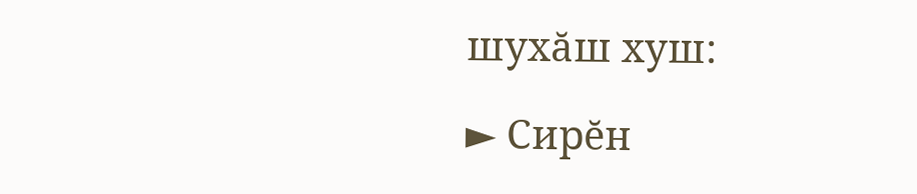шухăш хуш:

► Сирĕн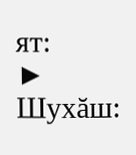ят:
► Шухăш: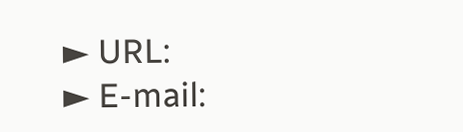► URL:
► E-mail: